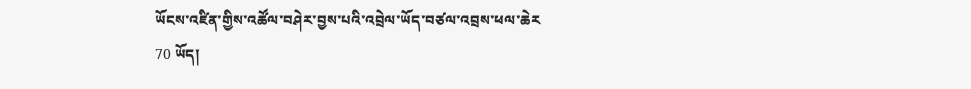ཡོངས་འཛིན་གྱིས་འཚོལ་བཤེར་བྱས་པའི་འབྲེལ་ཡོད་བཙལ་འབྲས་ཕལ་ཆེར 70 ཡོད།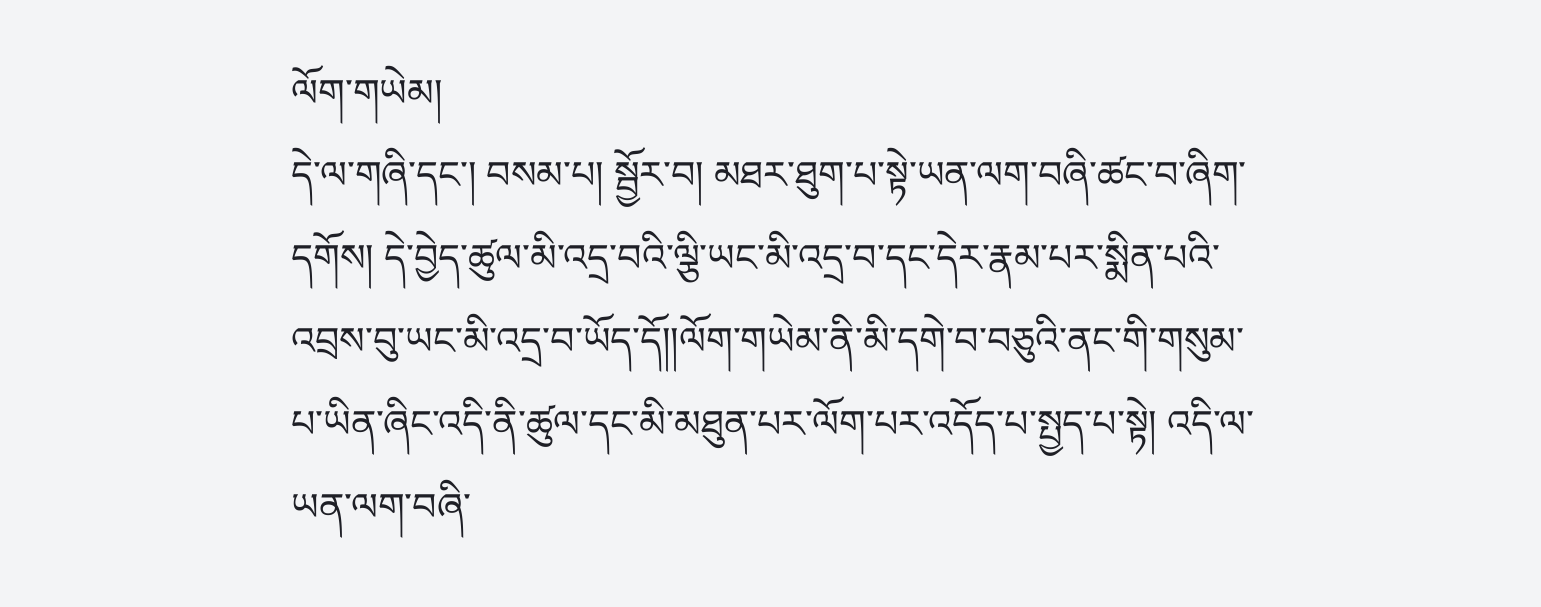ལོག་གཡེམ།
དེ་ལ་གཞི་དང་། བསམ་པ། སྦྱོར་བ། མཐར་ཐུག་པ་སྟེ་ཡན་ལག་བཞི་ཚང་བ་ཞིག་དགོས། དེ་བྱེད་ཚུལ་མི་འདྲ་བའི་ལྕི་ཡང་མི་འདྲ་བ་དང་དེར་རྣམ་པར་སྨིན་པའི་འབྲས་བུ་ཡང་མི་འདྲ་བ་ཡོད་དོ།།ལོག་གཡེམ་ནི་མི་དགེ་བ་བཅུའི་ནང་གི་གསུམ་པ་ཡིན་ཞིང་འདི་ནི་ཚུལ་དང་མི་མཐུན་པར་ལོག་པར་འདོད་པ་སྤྱད་པ་སྟེ། འདི་ལ་ཡན་ལག་བཞི་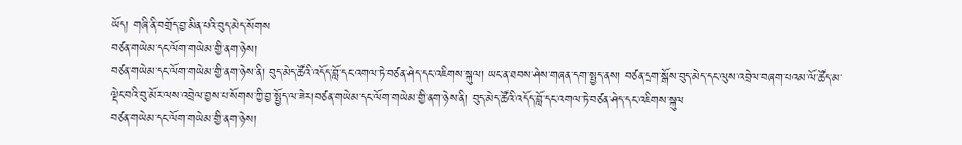ཡོད། གཞི་ནི་བགྲོད་བྱ་མིན་པའི་བུད་མེད་སོགས
བཙན་གཡེམ་དང་ལོག་གཡེམ་གྱི་ནག་ཉེས།
བཙན་གཡེམ་དང་ལོག་གཡེམ་གྱི་ནག་ཉེས་ནི། བུད་མེད་ཚོའི་འདོད་བློ་དང་འགལ་ཏེ་བཙན་ཤེད་དང་འཇིགས་སྐུལ། ཡང་ན་ཐབས་ཤེས་གཞན་དག་སྤྱད་ནས། བཙན་དྲག་སྒོས་བུད་མེད་དང་ལུས་འབྲེལ་བཞག་པའམ་ལོ་ཚོད་མ་ལྡེང་བའི་བུ་མོར་ལས་འབྲེལ་བྱས་པ་སོགས་ཀྱི་བྱ་སྤྱོད་ལ་ཟེར།བཙན་གཡེམ་དང་ལོག་གཡེམ་གྱི་ནག་ཉེས་ནི། བུད་མེད་ཚོའི་འདོད་བློ་དང་འགལ་ཏེ་བཙན་ཤེད་དང་འཇིགས་སྐུལ
བཙན་གཡེམ་དང་ལོག་གཡེམ་གྱི་ནག་ཉེས།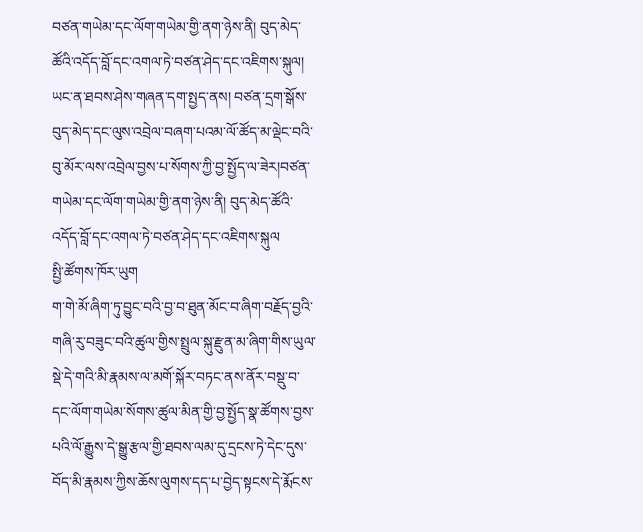བཙན་གཡེམ་དང་ལོག་གཡེམ་གྱི་ནག་ཉེས་ནི། བུད་མེད་ཚོའི་འདོད་བློ་དང་འགལ་ཏེ་བཙན་ཤེད་དང་འཇིགས་སྐུལ། ཡང་ན་ཐབས་ཤེས་གཞན་དག་སྤྱད་ནས། བཙན་དྲག་སྒོས་བུད་མེད་དང་ལུས་འབྲེལ་བཞག་པའམ་ལོ་ཚོད་མ་ལྡེང་བའི་བུ་མོར་ལས་འབྲེལ་བྱས་པ་སོགས་ཀྱི་བྱ་སྤྱོད་ལ་ཟེར།བཙན་གཡེམ་དང་ལོག་གཡེམ་གྱི་ནག་ཉེས་ནི། བུད་མེད་ཚོའི་འདོད་བློ་དང་འགལ་ཏེ་བཙན་ཤེད་དང་འཇིགས་སྐུལ
སྤྱི་ཚོགས་ཁོར་ཡུག
ག་གེ་མོ་ཞིག་ཏུ་བྱུང་བའི་བྱ་བ་ཐུན་མོང་བ་ཞིག་བརྗོད་བྱའི་གཞི་རུ་བཟུང་བའི་ཚུལ་གྱིས་སྤྲུལ་སྐུ་རྫུན་མ་ཞིག་གིས་ཡུལ་སྡེ་དེ་གའི་མི་རྣམས་ལ་མགོ་སྐོར་བཏང་ནས་ནོར་བསྡུ་བ་དང་ལོག་གཡེམ་སོགས་ཚུལ་མིན་གྱི་བྱ་སྤྱོད་སྣ་ཚོགས་བྱས་པའི་ལོ་རྒྱུས་དེ་སྒྱུ་རྩལ་གྱི་ཐབས་ལམ་དུ་དྲངས་ཏེ་དེང་དུས་བོད་མི་རྣམས་ཀྱིས་ཆོས་ལུགས་དད་པ་བྱེད་སྟངས་དེ་རྨོངས་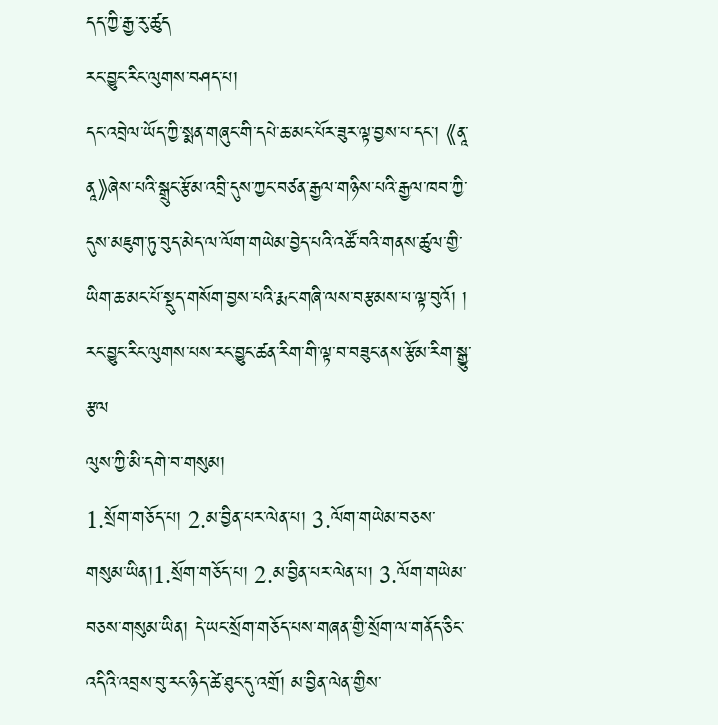དད་ཀྱི་རྒྱ་རུ་ཚུད
རང་བྱུང་རིང་ལུགས་བཤད་པ།
དང་འབྲེལ་ཡོད་ཀྱི་སྨན་གཞུང་གི་དཔེ་ཆ་མང་པོར་ཟུར་ལྟ་བྱས་པ་དང་། 《ནཱ་ནཱ》ཞེས་པའི་སྒྲུང་རྩོམ་འབྲི་དུས་ཀྱང་བཙན་རྒྱལ་གཉིས་པའི་རྒྱལ་ཁབ་ཀྱི་དུས་མཇུག་ཏུ་བུད་མེད་ལ་ལོག་གཡེམ་བྱེད་པའི་འཚོ་བའི་གནས་ཚུལ་གྱི་ཡིག་ཆ་མང་པོ་སྡུད་གསོག་བྱས་པའི་རྨང་གཞི་ལས་བརྩམས་པ་ལྟ་བུའོ། ། རང་བྱུང་རིང་ལུགས་པས་རང་བྱུང་ཚན་རིག་གི་ལྟ་བ་བཟུང་ནས་རྩོམ་རིག་སྒྱུ་རྩལ
ལུས་ཀྱི་མི་དགེ་བ་གསུམ།
1.སྲོག་གཅོད་པ། 2.མ་བྱིན་པར་ལེན་པ། 3.ལོག་གཡེམ་བཅས་གསུམ་ཡིན།1.སྲོག་གཅོད་པ། 2.མ་བྱིན་པར་ལེན་པ། 3.ལོག་གཡེམ་བཅས་གསུམ་ཡིན། དེ་ཡང་སྲོག་གཅོད་པས་གཞན་གྱི་སྲོག་ལ་གནོད་ཅིང་འདིའི་འབྲས་བུ་རང་ཉིད་ཚེ་ཐུང་དུ་འགྲོ། མ་བྱིན་ལེན་གྱིས་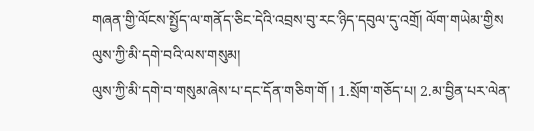གཞན་གྱི་ལོངས་སྤྱོད་ལ་གནོད་ཅིང་དེའི་འབྲས་བུ་རང་ཉིད་དབུལ་དུ་འགྲོ། ལོག་གཡེམ་གྱིས
ལུས་ཀྱི་མི་དགེ་བའི་ལས་གསུམ།
ལུས་ཀྱི་མི་དགེ་བ་གསུམ་ཞེས་པ་དང་དོན་གཅིག་གོ ། 1.སྲོག་གཅོད་པ། 2.མ་བྱིན་པར་ལེན་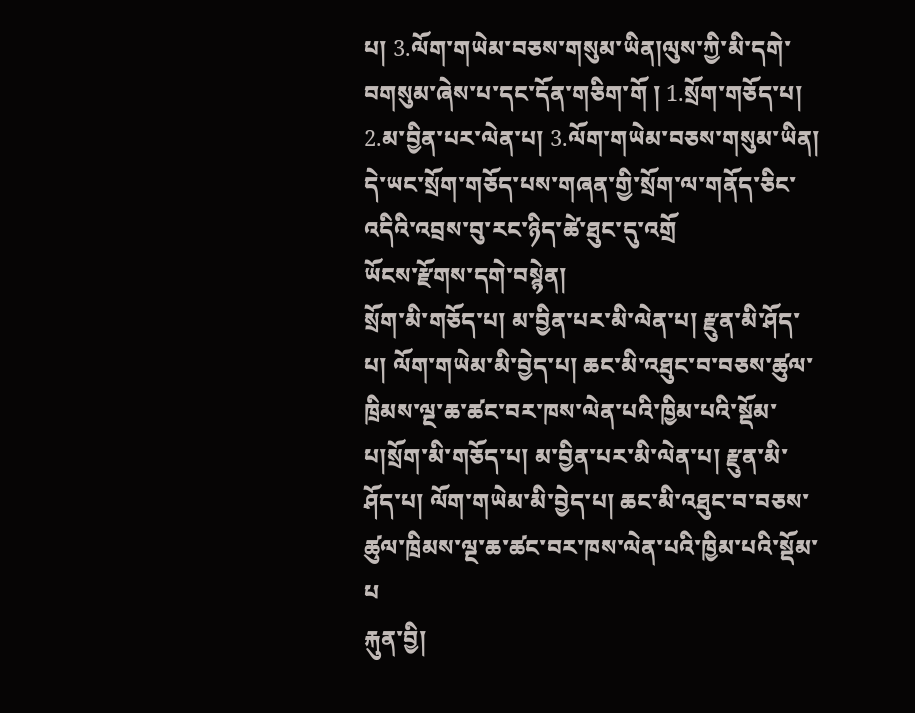པ། 3.ལོག་གཡེམ་བཅས་གསུམ་ཡིན།ལུས་ཀྱི་མི་དགེ་བགསུམ་ཞེས་པ་དང་དོན་གཅིག་གོ ། 1.སྲོག་གཅོད་པ། 2.མ་བྱིན་པར་ལེན་པ། 3.ལོག་གཡེམ་བཅས་གསུམ་ཡིན། དེ་ཡང་སྲོག་གཅོད་པས་གཞན་གྱི་སྲོག་ལ་གནོད་ཅིང་འདིའི་འབྲས་བུ་རང་ཉིད་ཚེ་ཐུང་དུ་འགྲོ
ཡོངས་རྫོགས་དགེ་བསྙེན།
སྲོག་མི་གཅོད་པ། མ་བྱིན་པར་མི་ལེན་པ། རྫུན་མི་ཤོད་པ། ལོག་གཡེམ་མི་བྱེད་པ། ཆང་མི་འཐུང་བ་བཅས་ཚུལ་ཁྲིམས་ལྔ་ཆ་ཚང་བར་ཁས་ལེན་པའི་ཁྱིམ་པའི་སྡོམ་པ།སྲོག་མི་གཅོད་པ། མ་བྱིན་པར་མི་ལེན་པ། རྫུན་མི་ཤོད་པ། ལོག་གཡེམ་མི་བྱེད་པ། ཆང་མི་འཐུང་བ་བཅས་ཚུལ་ཁྲིམས་ལྔ་ཆ་ཚང་བར་ཁས་ལེན་པའི་ཁྱིམ་པའི་སྡོམ་པ
རྐུན་བྱི།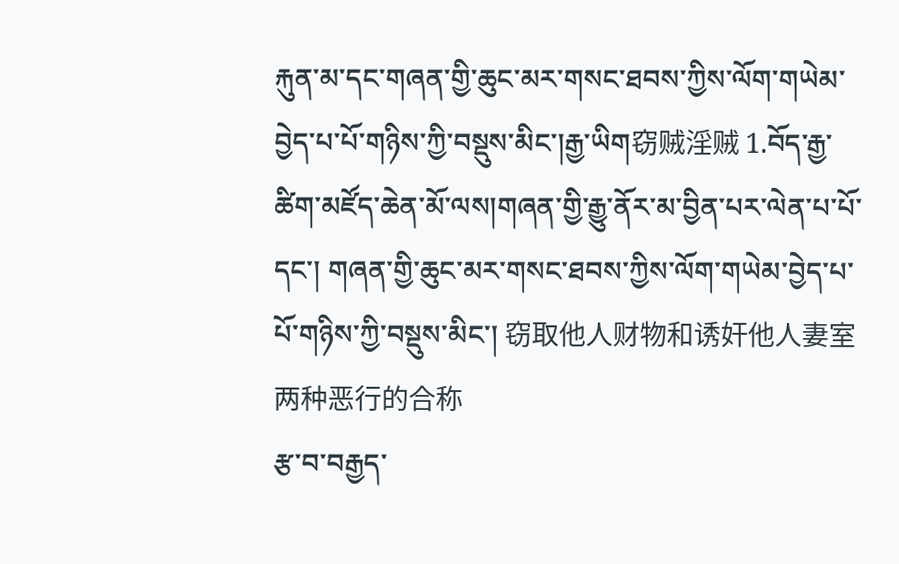རྐུན་མ་དང་གཞན་གྱི་ཆུང་མར་གསང་ཐབས་ཀྱིས་ལོག་གཡེམ་བྱེད་པ་པོ་གཉིས་ཀྱི་བསྡུས་མིང་།རྒྱ་ཡིག窃贼淫贼 1.བོད་རྒྱ་ཚིག་མཛོད་ཆེན་མོ་ལས།གཞན་གྱི་རྒྱུ་ནོར་མ་བྱིན་པར་ལེན་པ་པོ་དང་། གཞན་གྱི་ཆུང་མར་གསང་ཐབས་ཀྱིས་ལོག་གཡེམ་བྱེད་པ་པོ་གཉིས་ཀྱི་བསྡུས་མིང་། 窃取他人财物和诱奸他人妻室两种恶行的合称
རྩ་བ་བརྒྱད་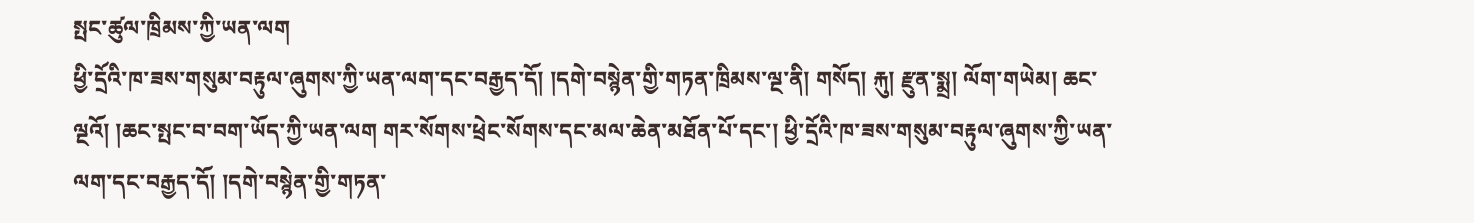སྤང་ཚུལ་ཁྲིམས་ཀྱི་ཡན་ལག
ཕྱི་དྲོའི་ཁ་ཟས་གསུམ་བརྟུལ་ཞུགས་ཀྱི་ཡན་ལག་དང་བརྒྱད་དོ། །དགེ་བསྙེན་གྱི་གཏན་ཁྲིམས་ལྔ་ནི། གསོད། རྐུ། རྫུན་སྨྲ། ལོག་གཡེམ། ཆང་ལྔའོ། །ཆང་སྤང་བ་བག་ཡོད་ཀྱི་ཡན་ལག གར་སོགས་ཕྲེང་སོགས་དང་མལ་ཆེན་མཐོན་པོ་དང་། ཕྱི་དྲོའི་ཁ་ཟས་གསུམ་བརྟུལ་ཞུགས་ཀྱི་ཡན་ལག་དང་བརྒྱད་དོ། །དགེ་བསྙེན་གྱི་གཏན་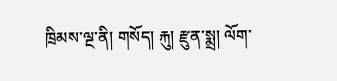ཁྲིམས་ལྔ་ནི། གསོད། རྐུ། རྫུན་སྨྲ། ལོག་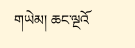གཡེམ། ཆང་ལྔའོ